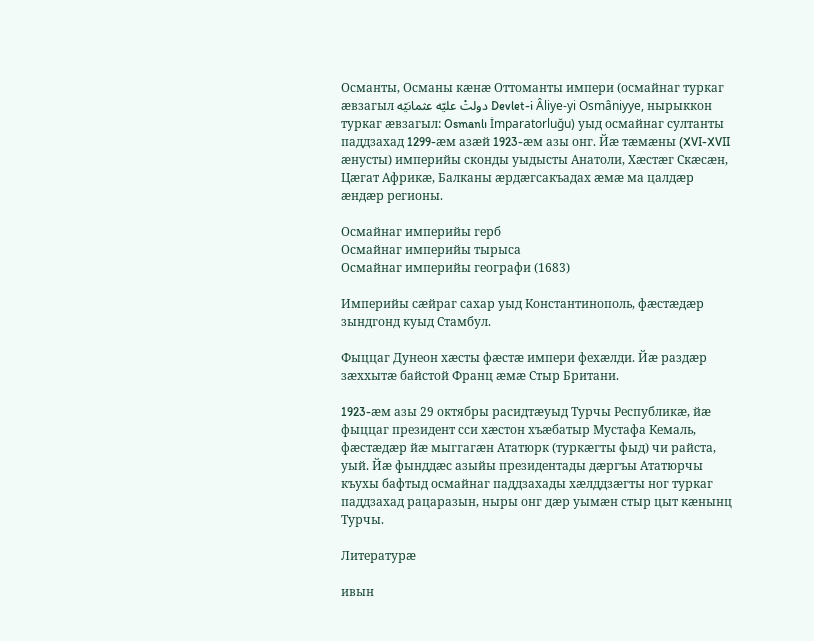Османты, Османы кæнæ Оттоманты импери (осмайнаг туркаг æвзагыл دولتْ علیّه عثمانیّه Devlet-i Âliye-yi Osmâniyye, нырыккон туркаг æвзагыл: Osmanlı İmparatorluğu) уыд осмайнаг султанты паддзахад 1299-æм азæй 1923-æм азы онг. Йæ тæмæны (XVI-XVII æнусты) империйы сконды уыдысты Анатоли, Хæстæг Скæсæн, Цæгат Африкæ, Балканы æрдæгсакъадах æмæ ма цалдæр æндæр регионы.

Осмайнаг империйы герб
Осмайнаг империйы тырыса
Осмайнаг империйы географи (1683)

Империйы сæйраг сахар уыд Константинополь, фæстæдæр зындгонд куыд Стамбул.

Фыццаг Дунеон хæсты фæстæ импери фехæлди. Йæ раздæр зæххытæ байстой Франц æмæ Стыр Британи.

1923-æм азы 29 октябры расидтæуыд Турчы Республикæ, йæ фыццаг президент сси хæстон хъæбатыр Мустафа Кемаль, фæстæдæр йæ мыггагæн Ататюрк (туркæгты фыд) чи райста, уый. Йæ фынддæс азыйы президентады дæргъы Ататюрчы къухы бафтыд осмайнаг паддзахады хæлддзæгты ног туркаг паддзахад рацаразын, ныры онг дæр уымæн стыр цыт кæнынц Турчы.

Литературæ

ивын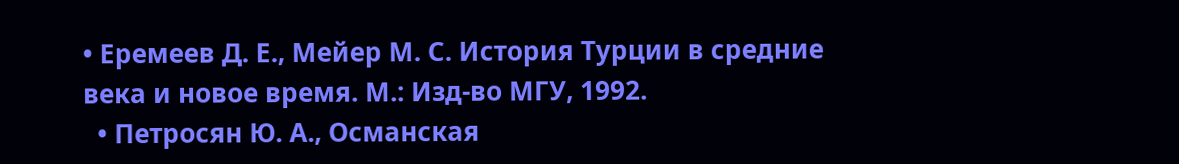• Еремеев Д. Е., Мейер М. С. История Турции в средние века и новое время. М.: Изд-во МГУ, 1992.
  • Петросян Ю. А., Османская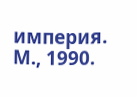империя. М., 1990.